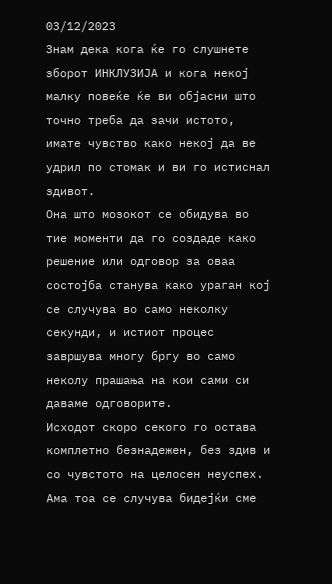03/12/2023
Знам дека кога ќе го слушнете зборот ИНКЛУЗИЈА и кога некој малку повеќе ќе ви објасни што точно треба да зачи истото, имате чувство како некој да ве удрил по стомак и ви го истиснал здивот.
Она што мозокот се обидува во тие моменти да го создаде како решение или одговор за оваа состојба станува како ураган кој се случува во само неколку секунди, и истиот процес завршува многу бргу во само неколу прашања на кои сами си даваме одговорите.
Исходот скоро секого го остава комплетно безнадежен, без здив и со чувстото на целосен неуспех.
Ама тоа се случува бидејќи сме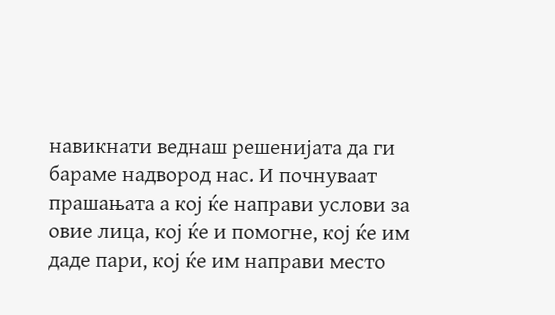навикнати веднаш решенијата да ги бараме надвород нас. И почнуваат прашањата а кој ќе направи услови за овие лица, кој ќе и помогне, кој ќе им даде пари, кој ќе им направи место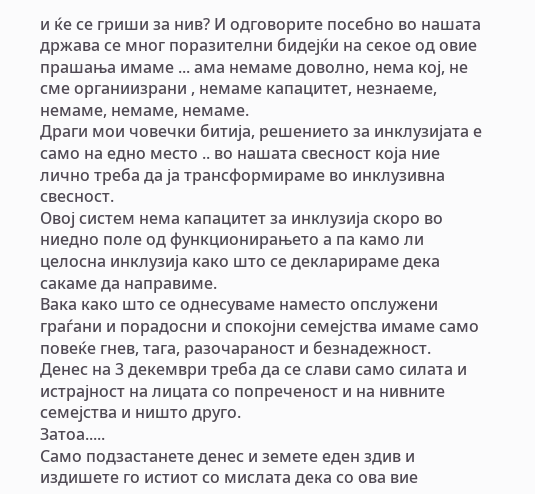и ќе се гриши за нив? И одговорите посебно во нашата држава се мног поразителни бидејќи на секое од овие прашања имаме ... ама немаме доволно, нема кој, не сме органиизрани , немаме капацитет, незнаеме, немаме, немаме, немаме.
Драги мои човечки битија, решението за инклузијата е само на едно место .. во нашата свесност која ние лично треба да ја трансформираме во инклузивна свесност.
Овој систем нема капацитет за инклузија скоро во ниедно поле од функционирањето а па камо ли целосна инклузија како што се декларираме дека сакаме да направиме.
Вака како што се однесуваме наместо опслужени граѓани и порадосни и спокојни семејства имаме само повеќе гнев, тага, разочараност и безнадежност.
Денес на 3 декември треба да се слави само силата и истрајност на лицата со попреченост и на нивните семејства и ништо друго.
Затоа.....
Само подзастанете денес и земете еден здив и издишете го истиот со мислата дека со ова вие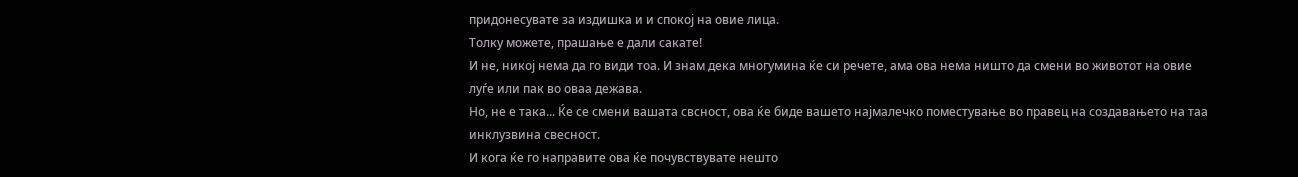придонесувате за издишка и и спокој на овие лица.
Толку можете, прашање е дали сакате!
И не, никој нема да го види тоа. И знам дека многумина ќе си речете, ама ова нема ништо да смени во животот на овие луѓе или пак во оваа дежава.
Но, не е така... Ќе се смени вашата свсност, ова ќе биде вашето најмалечко поместување во правец на создавањето на таа инклузвина свесност.
И кога ќе го направите ова ќе почувствувате нешто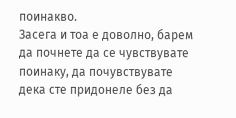поинакво.
Засега и тоа е доволно, барем да почнете да се чувствувате поинаку, да почувствувате дека сте придонеле без да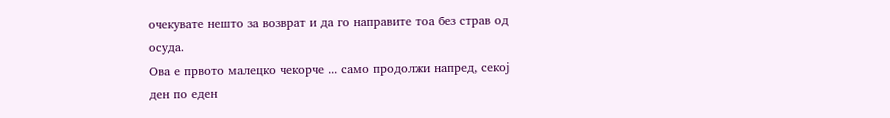очекувате нешто за возврат и да го направите тоа без страв од осуда.
Ова е првото малецко чекорче ... само продолжи напред, секој ден по еден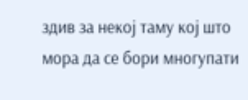здив за некој таму кој што мора да се бори многупати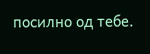посилно од тебе.